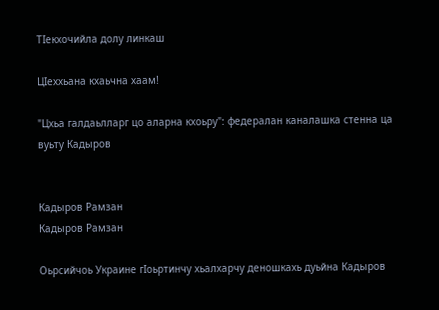ТIекхочийла долу линкаш

ЦIеххьана кхаьчна хаам!

"Цхьа галдаьлларг цо аларна кхоьру": федералан каналашка стенна ца вуьту Кадыров


Кадыров Рамзан
Кадыров Рамзан

Оьрсийчоь Украине гIоьртинчу хьалхарчу деношкахь дуьйна Кадыров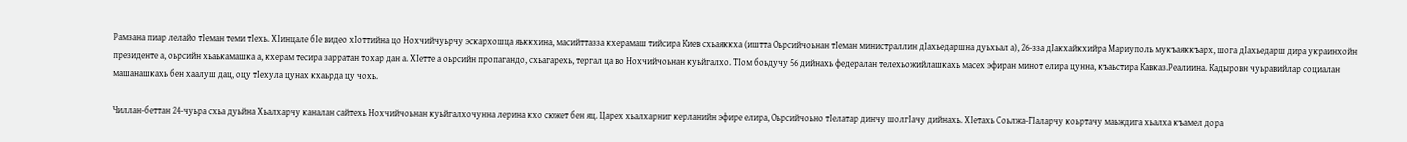Рамзана пиар лелайо тIеман теми тIехь. ХIинцале бIе видео хIоттийна цо Нохчийчуьрчу эскархошца яьккхина, масийттазза кхерамаш тийсира Киев схьаяккха (иштта Оьрсийчоьнан тIеман министраллин дIахьедаршна дуьхьал а), 26-зза дIакхайкхийра Мариуполь мукъаяккъарх, шога дIахьедарш дира украинхойн президенте а, оьрсийн хьаькамашка а, кхерам тесира зарратан тохар дан а. ХIетте а оьрсийн пропагандо, схьагарехь, тергал ца во Нохчийчоьнан куьйгалхо. ТIом боьдучу 56 дийнахь федералан телехьожийлашкахь масех эфиран минот елира цунна, къаьстира Кавказ.Реалиина. Кадыровн чуьравийлар социалан машанашкахь бен хаалуш дац, оцу тIехула цунах кхаьрда цу чохь.

Чиллан-беттан 24-чуьра схьа дуьйна Хьалхарчу каналан сайтехь Нохчийчоьнан куьйгалхочунна лерина кхо сюжет бен яц. Царех хьалхарниг керланийн эфире елира, Оьрсийчоьно тIелатар динчу шолгIачу дийнахь. ХIетахь Соьлжа-ГIаларчу коьртачу маьждига хьалха къамел дора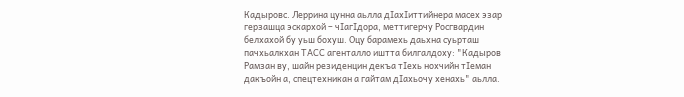Кадыровс. Леррина цунна аьлла дIахIиттийнера масех эзар герзашца эскархой – чIагIдора, меттигерчу Росгвардин белхахой бу уьш бохуш. Оцу барамехь даьхна суьрташ пачхьалкхан ТАСС агенталло иштта билгалдоху: "Кадыров Рамзан ву, шайн резиденцин декъа тIехь нохчийн тIеман дакъойн а, спецтехникан а гайтам дIахьочу хенахь" аьлла.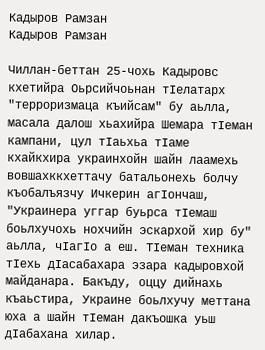Кадыров Рамзан
Кадыров Рамзан

Чиллан-беттан 25-чохь Кадыровс кхетийра Оьрсийчоьнан тIелатарх "терроризмаца къийсам" бу аьлла, масала далош хьахийра Шемара тIеман кампани, цул тIаьхьа тIаме кхайкхира украинхойн шайн лаамехь вовшахккхеттачу батальонехь болчу къобалъязчу Ичкерин агIончаш, "Украинера уггар буьрса тIемаш боьлхучохь нохчийн эскархой хир бу" аьлла, чIагIо а еш. ТIеман техника тIехь дIасабахара эзара кадыровхой майданара. Бакъду, оццу дийнахь къаьстира, Украине боьлхучу меттана юха а шайн тIеман дакъошка уьш дIабахана хилар.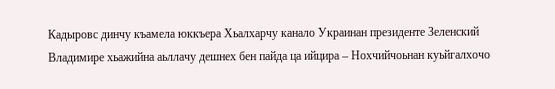Кадыровс динчу къамела юккъера Хьалхарчу канало Украинан президенте Зеленский Владимире хьажийна аьллачу дешнех бен пайда ца ийцира – Нохчийчоьнан куьйгалхочо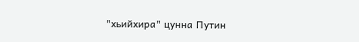"хьийхира" цунна Путин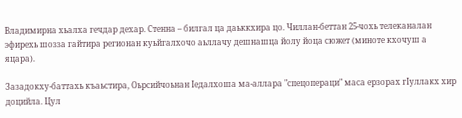Владимирна хьалха гечдар дехар. Стенна – билгал ца даьккхира цо. Чиллан-беттан 25-чохь телеканалан эфирехь шозза гайтира регионан куьйгалхочо аьллачу дешнашца йолу йоца сюжет (миноте кхочуш а яцара).

Зазадокху-баттахь къаьстира, Оьрсийчоьнан Iедалхоша ма-аллара "спецопераци" маса ерзорах гIуллакх хир доцийла. Цул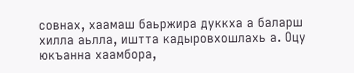совнах, хаамаш баьржира дуккха а баларш хилла аьлла, иштта кадыровхошлахь а. Оцу юкъанна хаамбора,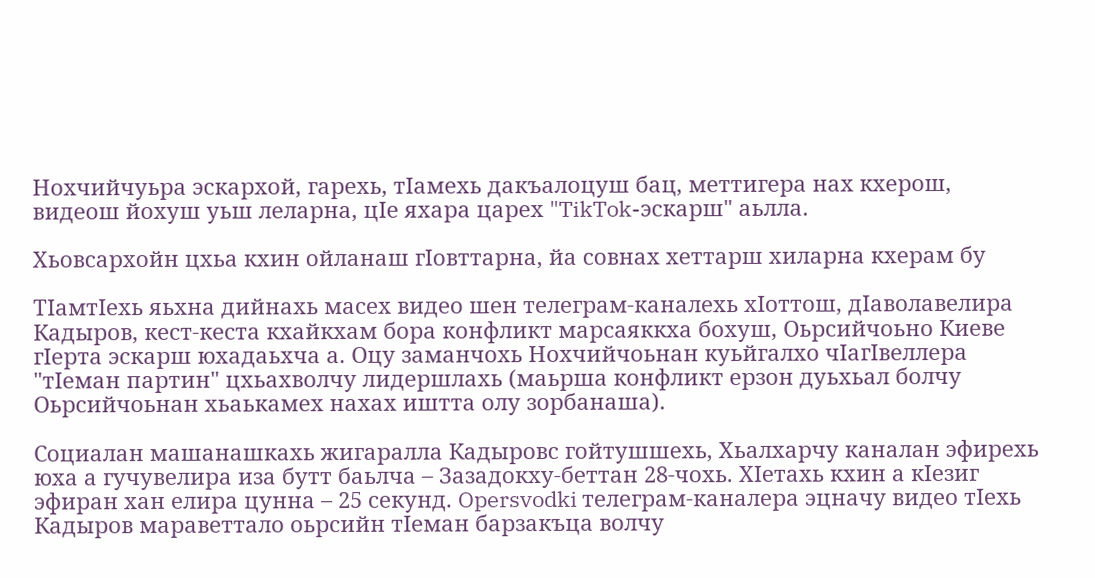Нохчийчуьра эскархой, гарехь, тIамехь дакъалоцуш бац, меттигера нах кхерош, видеош йохуш уьш леларна, цIе яхара царех "TikTok-эскарш" аьлла.

Хьовсархойн цхьа кхин ойланаш гIовттарна, йа совнах хеттарш хиларна кхерам бу

ТIамтIехь яьхна дийнахь масех видео шен телеграм-каналехь хIоттош, дIаволавелира Кадыров, кест-кеста кхайкхам бора конфликт марсаяккха бохуш, Оьрсийчоьно Киеве гIерта эскарш юхадаьхча а. Оцу заманчохь Нохчийчоьнан куьйгалхо чIагIвеллера "тIеман партин" цхьахволчу лидершлахь (маьрша конфликт ерзон дуьхьал болчу Оьрсийчоьнан хьаькамех нахах иштта олу зорбанаша).

Социалан машанашкахь жигаралла Кадыровс гойтушшехь, Хьалхарчу каналан эфирехь юха а гучувелира иза бутт баьлча – Зазадокху-беттан 28-чохь. ХIетахь кхин а кIезиг эфиран хан елира цунна – 25 секунд. Opersvodki телеграм-каналера эцначу видео тIехь Кадыров мараветтало оьрсийн тIеман барзакъца волчу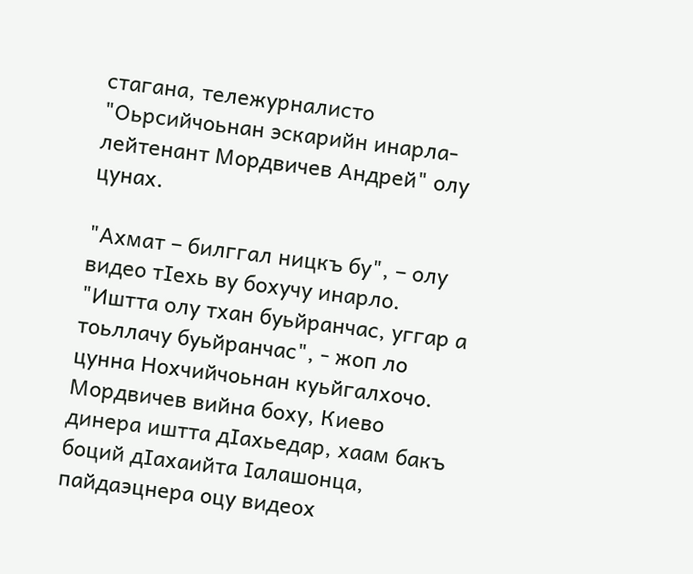стагана, тележурналисто "Оьрсийчоьнан эскарийн инарла-лейтенант Мордвичев Андрей" олу цунах.

"Ахмат – билггал ницкъ бу", – олу видео тIехь ву бохучу инарло. "Иштта олу тхан буьйранчас, уггар а тоьллачу буьйранчас", - жоп ло цунна Нохчийчоьнан куьйгалхочо. Мордвичев вийна боху, Киево динера иштта дIахьедар, хаам бакъ боций дIахаийта Iалашонца, пайдаэцнера оцу видеох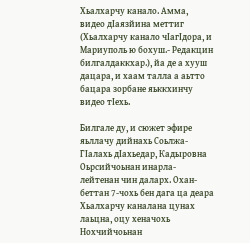Хьалхарчу канало. Амма, видео дIаязйина меттиг (Хьалхарчу канало чIагIдора, и Мариуполь ю бохуш.- Редакцин билгалдаккхар.), йа де а хууш дацара, и хаам талла а аьтто бацара зорбане яьккхинчу видео тIехь.

Билгале ду, и сюжет эфире яьллачу дийнахь Соьлжа-ГIалахь дIахьедар, Кадыровна Оьрсийчоьнан инарла-лейтенан чин даларх. Охан-беттан 7-чохь бен дага ца деара Хьалхарчу каналана цунах лаьцна, оцу хеначохь Нохчийчоьнан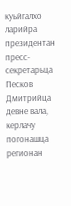куьйгалхо ларийра президентан пресс-секретарьца Песков Дмитрийца девне вала, керлачу погонашца регионан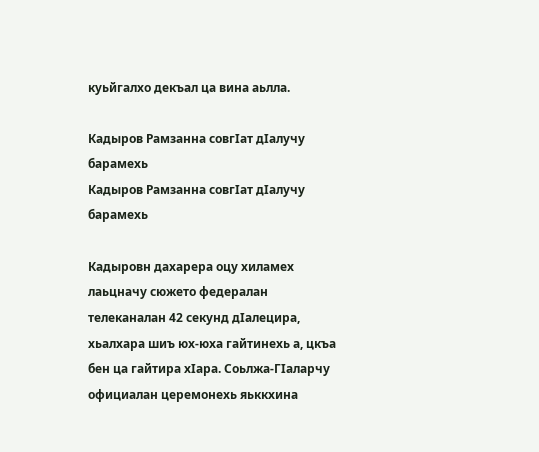куьйгалхо декъал ца вина аьлла.

Кадыров Рамзанна совгIат дIалучу барамехь
Кадыров Рамзанна совгIат дIалучу барамехь

Кадыровн дахарера оцу хиламех лаьцначу сюжето федералан телеканалан 42 секунд дIалецира, хьалхара шиъ юх-юха гайтинехь а, цкъа бен ца гайтира хIара. Соьлжа-ГIаларчу официалан церемонехь яьккхина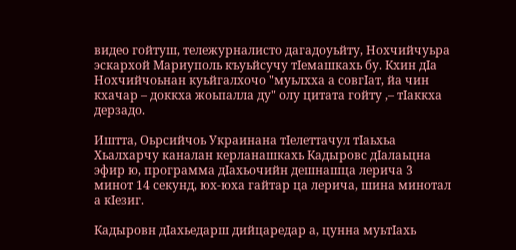видео гойтуш, тележурналисто дагадоуьйту, Нохчийчуьра эскархой Мариуполь къуьйсучу тIемашкахь бу. Кхин дIа Нохчийчоьнан куьйгалхочо "муьлхха а совгIат, йа чин кхачар – доккха жоьпалла ду" олу цитата гойту ,– тIаккха дерзадо.

Иштта, Оьрсийчоь Украинана тIелеттачул тIаьхьа Хьалхарчу каналан керланашкахь Кадыровс дIалаьцна эфир ю, программа дIахьочийн дешнашца лерича 3 минот 14 секунд, юх-юха гайтар ца лерича, шина минотал а кIезиг.

Кадыровн дIахьедарш дийцаредар а, цунна муьтIахь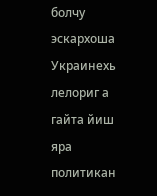болчу эскархоша Украинехь лелориг а гайта йиш яра политикан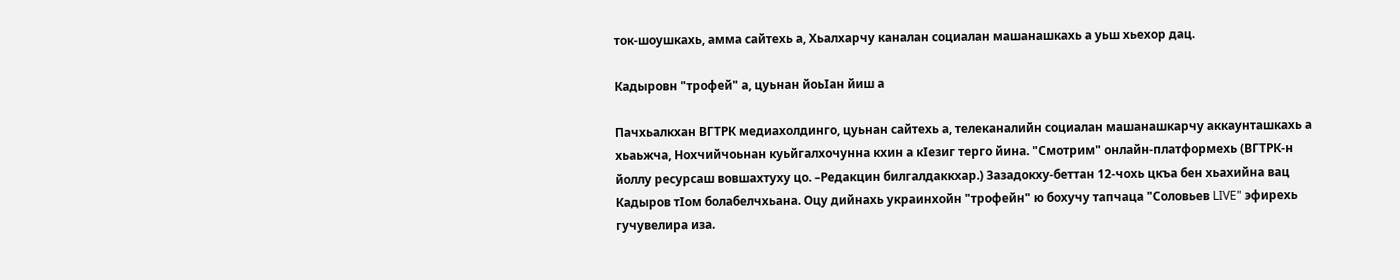ток-шоушкахь, амма сайтехь а, Хьалхарчу каналан социалан машанашкахь а уьш хьехор дац.

Кадыровн "трофей" а, цуьнан йоьIан йиш а

Пачхьалкхан ВГТРК медиахолдинго, цуьнан сайтехь а, телеканалийн социалан машанашкарчу аккаунташкахь а хьаьжча, Нохчийчоьнан куьйгалхочунна кхин а кIезиг терго йина. "Смотрим" онлайн-платформехь (ВГТРК-н йоллу ресурсаш вовшахтуху цо. –Редакцин билгалдаккхар.) Зазадокху-беттан 12-чохь цкъа бен хьахийна вац Кадыров тIом болабелчхьана. Оцу дийнахь украинхойн "трофейн" ю бохучу тапчаца "Соловьев LIVE" эфирехь гучувелира иза.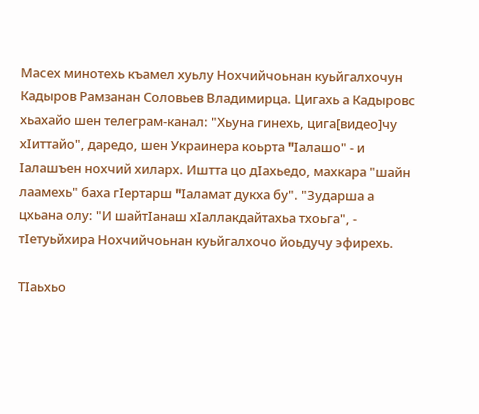Масех минотехь къамел хуьлу Нохчийчоьнан куьйгалхочун Кадыров Рамзанан Соловьев Владимирца. Цигахь а Кадыровс хьахайо шен телеграм-канал: "Хьуна гинехь, цига[видео]чу хIиттайо", даредо, шен Украинера коьрта "Iалашо" - и Iалашъен нохчий хиларх. Иштта цо дIахьедо, махкара "шайн лаамехь" баха гIертарш "Iаламат дукха бу". "Зударша а цхьана олу: "И шайтIанаш хIаллакдайтахьа тхоьга", - тIетуьйхира Нохчийчоьнан куьйгалхочо йоьдучу эфирехь.

ТIаьхьо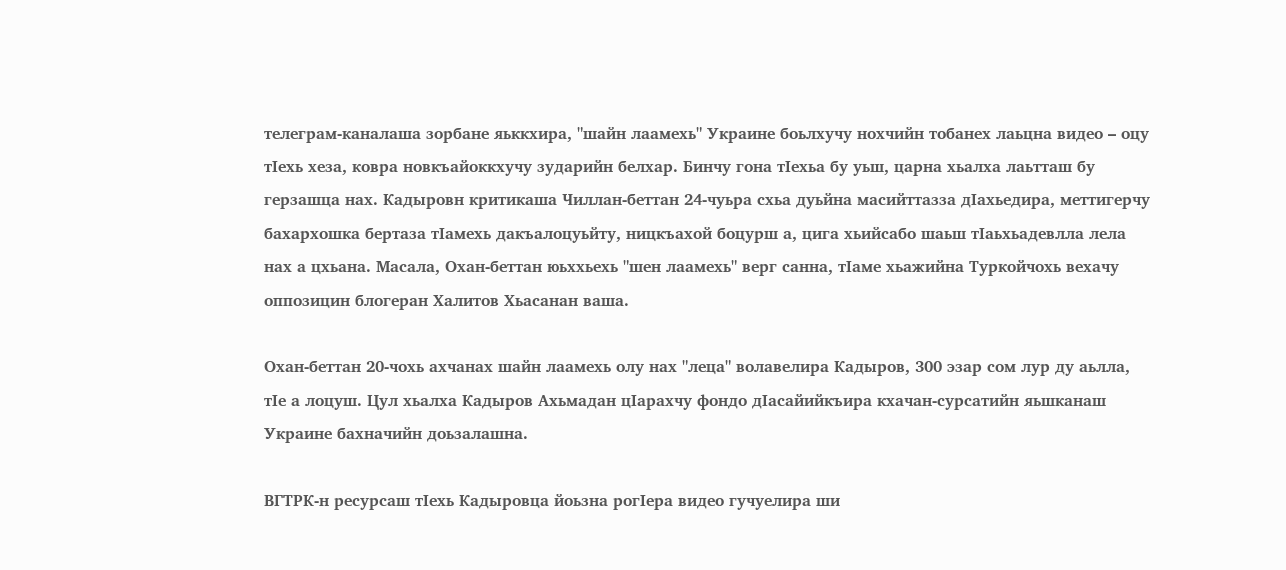телеграм-каналаша зорбане яьккхира, "шайн лаамехь" Украине боьлхучу нохчийн тобанех лаьцна видео – оцу тIехь хеза, ковра новкъайоккхучу зударийн белхар. Бинчу гона тIехьа бу уьш, царна хьалха лаьтташ бу герзашца нах. Кадыровн критикаша Чиллан-беттан 24-чуьра схьа дуьйна масийттазза дIахьедира, меттигерчу бахархошка бертаза тIамехь дакъалоцуьйту, ницкъахой боцурш а, цига хьийсабо шаьш тIаьхьадевлла лела нах а цхьана. Масала, Охан-беттан юьххьехь "шен лаамехь" верг санна, тIаме хьажийна Туркойчохь вехачу оппозицин блогеран Халитов Хьасанан ваша.

Охан-беттан 20-чохь ахчанах шайн лаамехь олу нах "леца" волавелира Кадыров, 300 эзар сом лур ду аьлла, тIе а лоцуш. Цул хьалха Кадыров Ахьмадан цIарахчу фондо дIасайийкъира кхачан-сурсатийн яьшканаш Украине бахначийн доьзалашна.

ВГТРК-н ресурсаш тIехь Кадыровца йоьзна рогIера видео гучуелира ши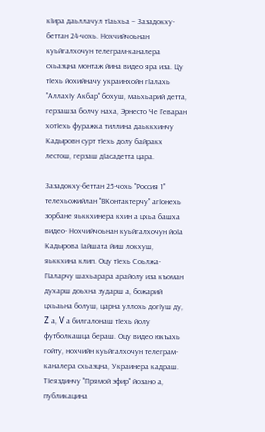кIира даьллачул тIаьхьа – Зазадокху-беттан 24-чохь. Нохчийчоьнан куьйгалхочун телеграм-каналера схьаэцна монтаж йина видео яра иза. Цу тIехь йохийначу украинхойн гIалахь "АллахIу Акбар" бохуш, маьхьарий детта, герзашза болчу наха, Эрнесто Че Геваран хотIехь фуражка тиллина даьккхинчу Кадыровн сурт тIехь долу байракх лестош, герзаш дIасадетта цара.

Зазадокху-беттан 25-чохь "Россия 1" телехьожийлан "ВКонтактерчу" агIонехь зорбане яьккхинера кхин а цхьа башха видео- Нохчийчоьнан куьйгалхочун йоIа Кадырова Iайшата йиш локхуш, яьккхина клип. Оцу тIехь Соьлжа-ГIаларчу шахьарара арайолу иза къоман духарш доьхна зударш а, божарий цхьаьна болуш, царна уллохь догIуш ду, Z а, V а билгалонаш тIехь йолу футболкашца бераш. Оцу видео юкъахь гойту, нохчийн куьйгалхочун телеграм-каналера схьаэцна, Украинера кадраш. ТIеяздинчу "Прямой эфир" йозано а, публикацина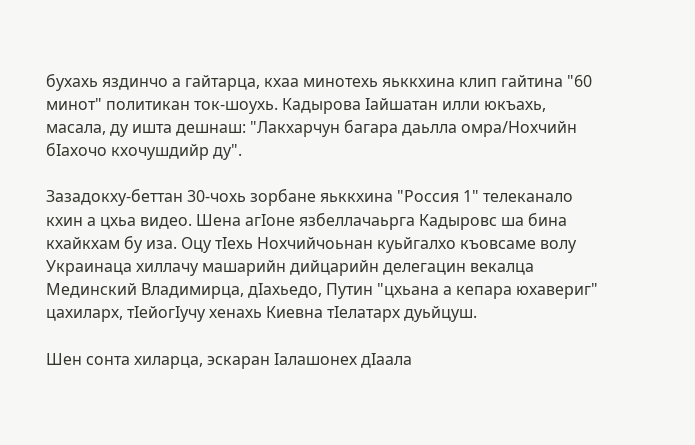бухахь яздинчо а гайтарца, кхаа минотехь яьккхина клип гайтина "60 минот" политикан ток-шоухь. Кадырова Iайшатан илли юкъахь, масала, ду ишта дешнаш: "Лакхарчун багара даьлла омра/Нохчийн бIахочо кхочушдийр ду".

Зазадокху-беттан 30-чохь зорбане яьккхина "Россия 1" телеканало кхин а цхьа видео. Шена агIоне язбеллачаьрга Кадыровс ша бина кхайкхам бу иза. Оцу тIехь Нохчийчоьнан куьйгалхо къовсаме волу Украинаца хиллачу машарийн дийцарийн делегацин векалца Мединский Владимирца, дIахьедо, Путин "цхьана а кепара юхавериг" цахиларх, тIейогIучу хенахь Киевна тIелатарх дуьйцуш.

Шен сонта хиларца, эскаран Iалашонех дIаала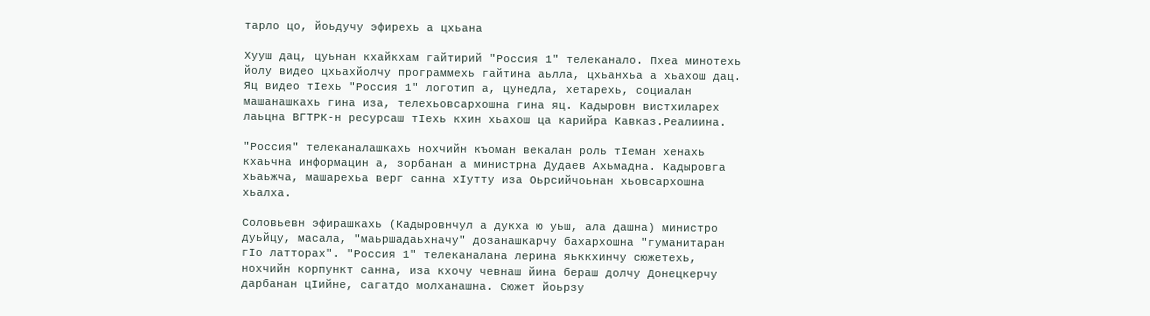тарло цо, йоьдучу эфирехь а цхьана

Хууш дац, цуьнан кхайкхам гайтирий "Россия 1" телеканало. Пхеа минотехь йолу видео цхьахйолчу программехь гайтина аьлла, цхьанхьа а хьахош дац. Яц видео тIехь "Россия 1" логотип а, цунедла, хетарехь, социалан машанашкахь гина иза, телехьовсархошна гина яц. Кадыровн вистхиларех лаьцна ВГТРК-н ресурсаш тIехь кхин хьахош ца карийра Кавказ.Реалиина.

"Россия" телеканалашкахь нохчийн къоман векалан роль тIеман хенахь кхаьчна информацин а, зорбанан а министрна Дудаев Ахьмадна. Кадыровга хьаьжча, машарехьа верг санна хIутту иза Оьрсийчоьнан хьовсархошна хьалха.

Соловьевн эфирашкахь (Кадыровнчул а дукха ю уьш, ала дашна) министро дуьйцу, масала, "маьршадаьхначу" дозанашкарчу бахархошна "гуманитаран гIо латторах". "Россия 1" телеканалана лерина яьккхинчу сюжетехь, нохчийн корпункт санна, иза кхочу чевнаш йина бераш долчу Донецкерчу дарбанан цIийне, сагатдо молханашна. Сюжет йоьрзу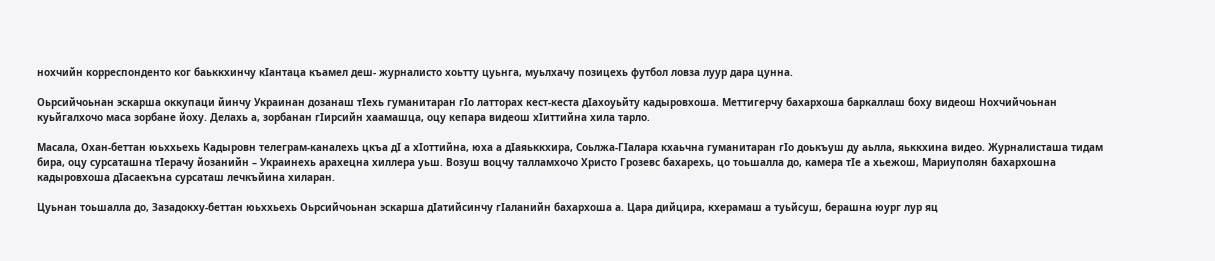нохчийн корреспонденто ког баьккхинчу кIантаца къамел деш- журналисто хоьтту цуьнга, муьлхачу позицехь футбол ловза луур дара цунна.

Оьрсийчоьнан эскарша оккупаци йинчу Украинан дозанаш тIехь гуманитаран гIо латторах кест-кеста дIахоуьйту кадыровхоша. Меттигерчу бахархоша баркаллаш боху видеош Нохчийчоьнан куьйгалхочо маса зорбане йоху. Делахь а, зорбанан гIирсийн хаамашца, оцу кепара видеош хIиттийна хила тарло.

Масала, Охан-беттан юьххьехь Кадыровн телеграм-каналехь цкъа дI а хIоттийна, юха а дIаяьккхира, Соьлжа-ГIалара кхаьчна гуманитаран гIо доькъуш ду аьлла, яьккхина видео. Журналисташа тидам бира, оцу сурсаташна тIерачу йозанийн – Украинехь арахецна хиллера уьш. Возуш воцчу талламхочо Христо Грозевс бахарехь, цо тоьшалла до, камера тIе а хьежош, Мариуполян бахархошна кадыровхоша дIасаекъна сурсаташ лечкъйина хиларан.

Цуьнан тоьшалла до, Зазадокху-беттан юьххьехь Оьрсийчоьнан эскарша дIатийсинчу гIаланийн бахархоша а. Цара дийцира, кхерамаш а туьйсуш, берашна юург лур яц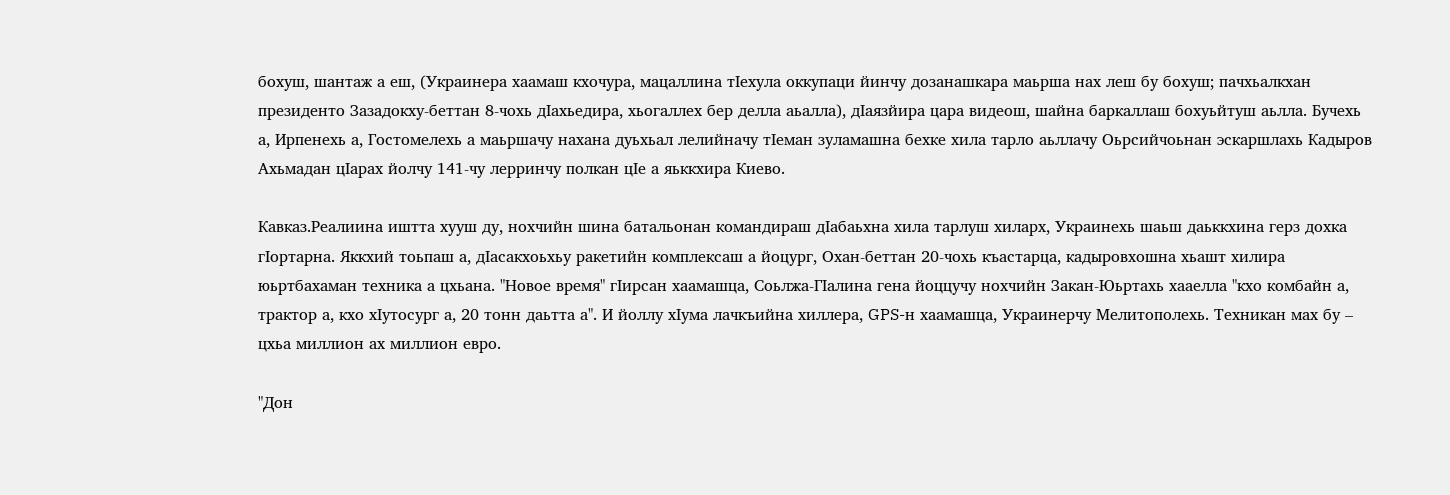бохуш, шантаж а еш, (Украинера хаамаш кхочура, мацаллина тIехула оккупаци йинчу дозанашкара маьрша нах леш бу бохуш; пачхьалкхан президенто Зазадокху-беттан 8-чохь дIахьедира, хьогаллех бер делла аьалла), дIаязйира цара видеош, шайна баркаллаш бохуьйтуш аьлла. Бучехь а, Ирпенехь а, Гостомелехь а маьршачу нахана дуьхьал лелийначу тIеман зуламашна бехке хила тарло аьллачу Оьрсийчоьнан эскаршлахь Кадыров Ахьмадан цIарах йолчу 141-чу лерринчу полкан цIе а яьккхира Киево.

Кавказ.Реалиина иштта хууш ду, нохчийн шина батальонан командираш дIабаьхна хила тарлуш хиларх, Украинехь шаьш даьккхина герз дохка гIортарна. Яккхий тоьпаш а, дIасакхоьхьу ракетийн комплексаш а йоцург, Охан-беттан 20-чохь къастарца, кадыровхошна хьашт хилира юьртбахаман техника а цхьана. "Новое время" гIирсан хаамашца, Соьлжа-ГIалина гена йоццучу нохчийн Закан-Юьртахь хааелла "кхо комбайн а, трактор а, кхо хIутосург а, 20 тонн даьтта а". И йоллу хIума лачкъийна хиллера, GPS-н хаамашца, Украинерчу Мелитополехь. Техникан мах бу – цхьа миллион ах миллион евро.

"Дон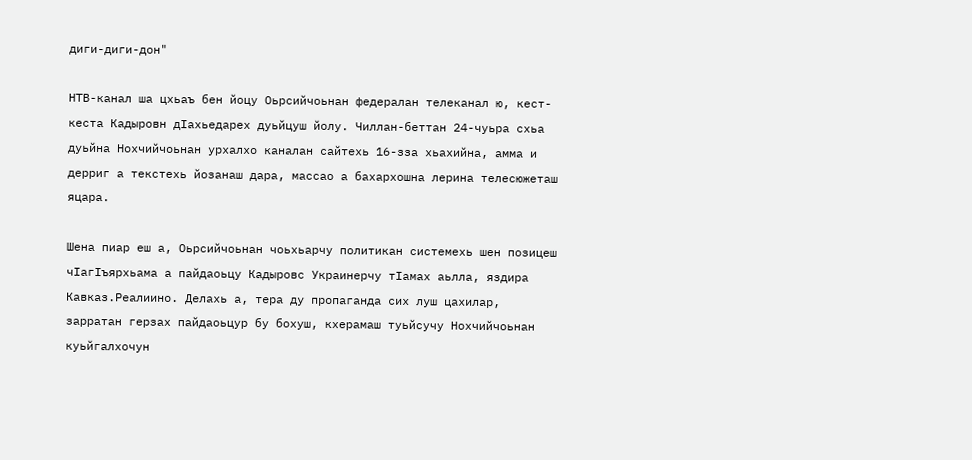диги-диги-дон"

НТВ-канал ша цхьаъ бен йоцу Оьрсийчоьнан федералан телеканал ю, кест-кеста Кадыровн дIахьедарех дуьйцуш йолу. Чиллан-беттан 24-чуьра схьа дуьйна Нохчийчоьнан урхалхо каналан сайтехь 16-зза хьахийна, амма и дерриг а текстехь йозанаш дара, массао а бахархошна лерина телесюжеташ яцара.

Шена пиар еш а, Оьрсийчоьнан чоьхьарчу политикан системехь шен позицеш чIагIъярхьама а пайдаоьцу Кадыровс Украинерчу тIамах аьлла, яздира Кавказ.Реалиино. Делахь а, тера ду пропаганда сих луш цахилар, зарратан герзах пайдаоьцур бу бохуш, кхерамаш туьйсучу Нохчийчоьнан куьйгалхочун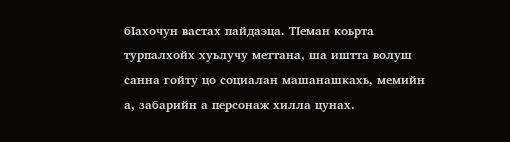бIахочун вастах пайдаэца. ТIеман коьрта турпалхойх хуьлучу меттана, ша иштта волуш санна гойту цо социалан машанашкахь, мемийн а, забарийн а персонаж хилла цунах.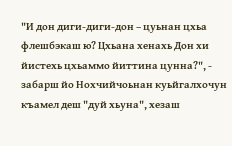"И дон диги-диги-дон – цуьнан цхьа флешбэкаш ю? Цхьана хенахь Дон хи йистехь цхьаммо йиттина цунна?", - забарш йо Нохчийчоьнан куьйгалхочун къамел деш "дуй хьуна", хезаш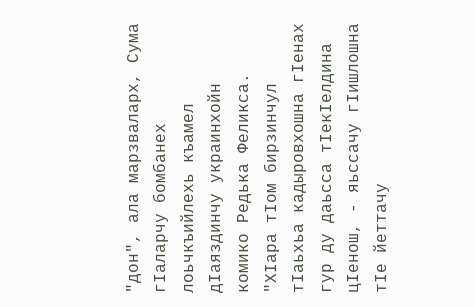"дон", ала марзваларх, Сума гIаларчу бомбанех лоьчкъийлехь къамел дIаяздинчу украинхойн комико Редька Феликса. "ХIара тIом бирзинчул тIаьхьа кадыровхошна гIенах гур ду даьсса тIекIелдина цIенош, - яьссачу гIишлошна тIе йеттачу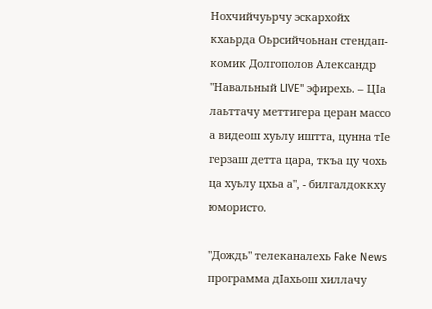Нохчийчуьрчу эскархойх кхаьрда Оьрсийчоьнан стендап-комик Долгополов Александр "Навальный LIVE" эфирехь. – ЦIа лаьттачу меттигера церан массо а видеош хуьлу иштта, цунна тIе герзаш детта цара, ткъа цу чохь ца хуьлу цхьа а", - билгалдоккху юмористо.

"Дождь" телеканалехь Fake News программа дIахьош хиллачу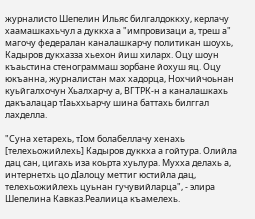журналисто Шепелин Ильяс билгалдоккху, керлачу хаамашкахьчул а дуккха а "импровизаци а, треш а" магочу федералан каналашкарчу политикан шоухь, Кадыров дукхазза хьехон йиш хиларх. Оцу шоун къаьстина стенограммаш зорбане йохуш яц. Оцу юкъанна, журналистан мах хадорца, Нохчийчоьнан куьйгалхочун Хьалхарчу а, ВГТРК-н а каналашкахь дакъалацар тIаьххьарчу шина баттахь билггал лахделла.

"Суна хетарехь, тIом болабеллачу хенахь [телехьожийлехь] Кадыров дуккха а гойтура. Олийла дац сан, цигахь иза коьрта хуьлура. Мухха делахь а, интернетхь цо дIалоцу меттиг юстийла дац, телехьожийлехь цуьнан гучувийларца", - элира Шепелина Кавказ.Реалиица къамелехь.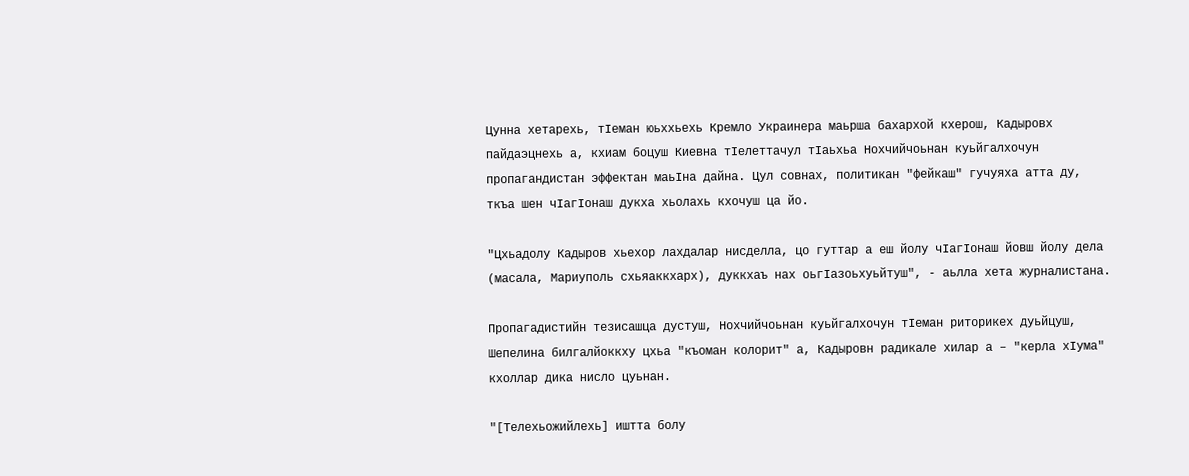Цунна хетарехь, тIеман юьххьехь Кремло Украинера маьрша бахархой кхерош, Кадыровх пайдаэцнехь а, кхиам боцуш Киевна тIелеттачул тIаьхьа Нохчийчоьнан куьйгалхочун пропагандистан эффектан маьIна дайна. Цул совнах, политикан "фейкаш" гучуяха атта ду, ткъа шен чIагIонаш дукха хьолахь кхочуш ца йо.

"Цхьадолу Кадыров хьехор лахдалар нисделла, цо гуттар а еш йолу чIагIонаш йовш йолу дела (масала, Мариуполь схьяаккхарх), дуккхаъ нах оьгIазоьхуьйтуш", - аьлла хета журналистана.

Пропагадистийн тезисашца дустуш, Нохчийчоьнан куьйгалхочун тIеман риторикех дуьйцуш, Шепелина билгалйоккху цхьа "къоман колорит" а, Кадыровн радикале хилар а – "керла хIума" кхоллар дика нисло цуьнан.

"[Телехьожийлехь] иштта болу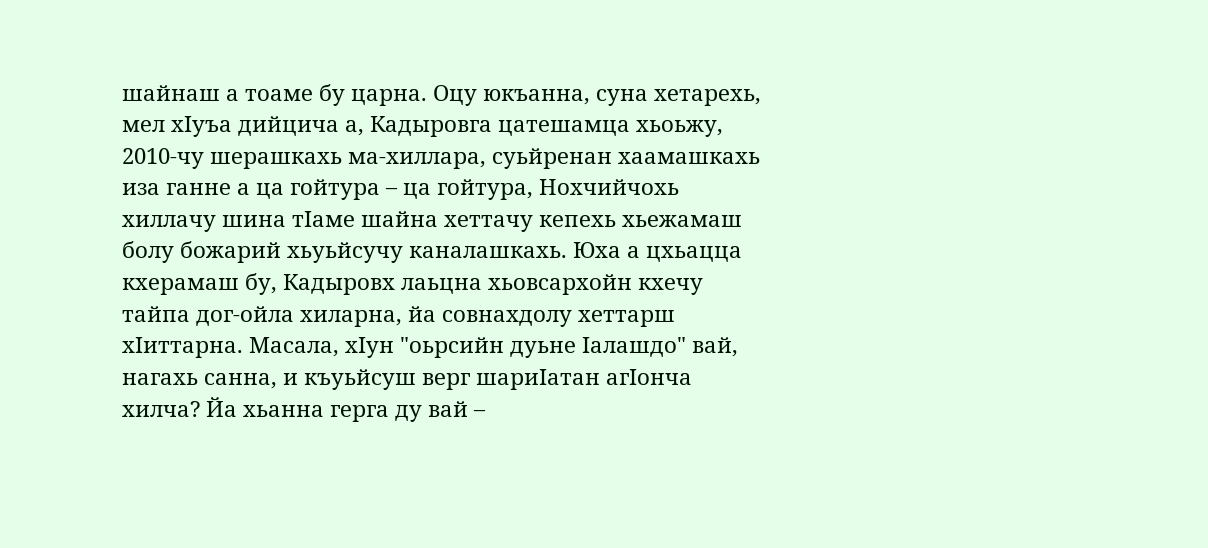шайнаш а тоаме бу царна. Оцу юкъанна, суна хетарехь, мел хIуъа дийцича а, Кадыровга цатешамца хьоьжу, 2010-чу шерашкахь ма-хиллара, суьйренан хаамашкахь иза ганне а ца гойтура – ца гойтура, Нохчийчохь хиллачу шина тIаме шайна хеттачу кепехь хьежамаш болу божарий хьуьйсучу каналашкахь. Юха а цхьацца кхерамаш бу, Кадыровх лаьцна хьовсархойн кхечу тайпа дог-ойла хиларна, йа совнахдолу хеттарш хIиттарна. Масала, хIун "оьрсийн дуьне Iалашдо" вай, нагахь санна, и къуьйсуш верг шариIатан агIонча хилча? Йа хьанна герга ду вай –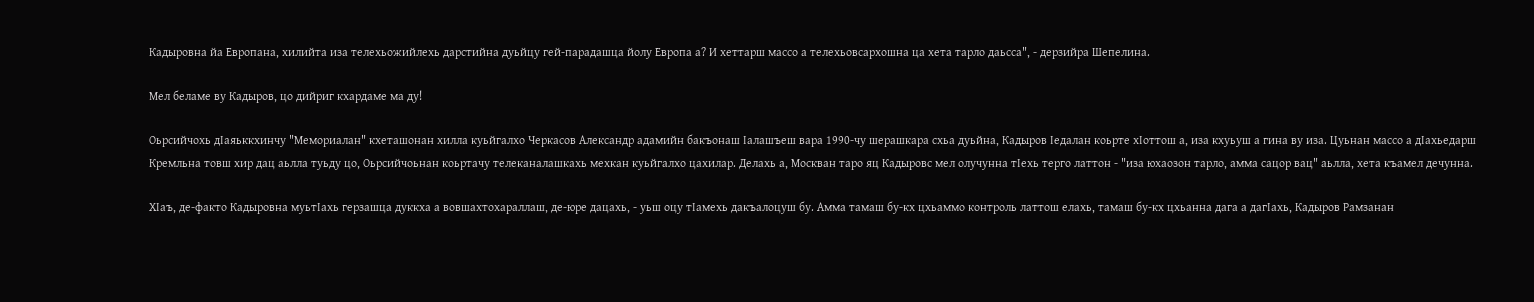Кадыровна йа Европана, хилийта иза телехьожийлехь дарстийна дуьйцу гей-парадашца йолу Европа а? И хеттарш массо а телехьовсархошна ца хета тарло даьсса", - дерзийра Шепелина.

Мел беламе ву Кадыров, цо дийриг кхардаме ма ду!

Оьрсийчохь дIаяьккхинчу "Мемориалан" кхеташонан хилла куьйгалхо Черкасов Александр адамийн бакъонаш Iалашъеш вара 1990-чу шерашкара схьа дуьйна, Кадыров Iедалан коьрте хIоттош а, иза кхуьуш а гина ву иза. Цуьнан массо а дIахьедарш Кремльна товш хир дац аьлла туьду цо, Оьрсийчоьнан коьртачу телеканалашкахь мехкан куьйгалхо цахилар. Делахь а, Москван таро яц Кадыровс мел олучунна тIехь терго латтон - "иза юхаозон тарло, амма сацор вац" аьлла, хета къамел дечунна.

ХIаъ, де-факто Кадыровна муьтIахь герзашца дуккха а вовшахтохараллаш, де-юре дацахь, - уьш оцу тIамехь дакъалоцуш бу. Амма тамаш бу-кх цхьаммо контроль латтош елахь, тамаш бу-кх цхьанна дага а дагIахь, Кадыров Рамзанан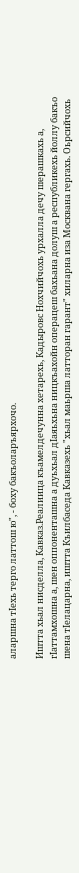аларшна тIехь терго латтош ю", - боху бакъоларъярхочо.

Иштта хьал нисделла, Кавказ.Реалиица къамелдечунна хетарехь, Кадыровс Нохчийчохь урхалла дечу шерашкахь а, гIаттамхошна а, шен оппоненташна а дуьхьал дIаяьхьна ницкъахойн операцеш бахьана долуш а республикехь йоллу бакъо шена тIелацарна, иштта Къилбаседа Кавказехь "хьал маьрша латторан гарант" хиларна иза Москвана гергахь. Оьрсийчохь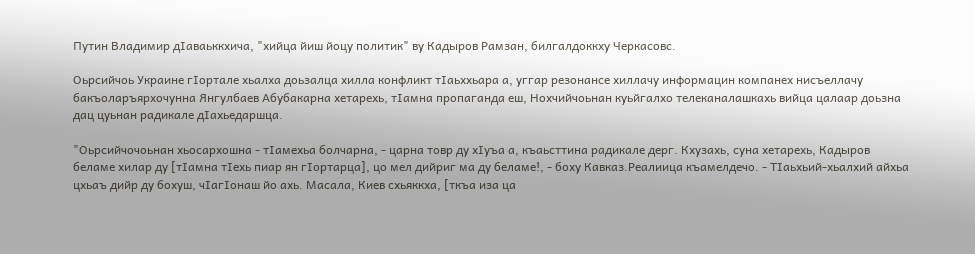Путин Владимир дIаваьккхича, "хийца йиш йоцу политик" ву Кадыров Рамзан, билгалдоккху Черкасовс.

Оьрсийчоь Украине гIортале хьалха доьзалца хилла конфликт тIаьххьара а, уггар резонансе хиллачу информацин компанех нисъеллачу бакъоларъярхочунна Янгулбаев Абубакарна хетарехь, тIамна пропаганда еш, Нохчийчоьнан куьйгалхо телеканалашкахь вийца цалаар доьзна дац цуьнан радикале дIахьедаршца.

"Оьрсийчочоьнан хьосархошна - тIамехьа болчарна, - царна товр ду хIуъа а, къаьсттина радикале дерг. Кхузахь, суна хетарехь, Кадыров беламе хилар ду [тIамна тIехь пиар ян гIортарца], цо мел дийриг ма ду беламе!, - боху Кавказ.Реалиица къамелдечо. - ТIаьхьий-хьалхий айхьа цхьаъ дийр ду бохуш, чIагIонаш йо ахь. Масала, Киев схьяккха, [ткъа иза ца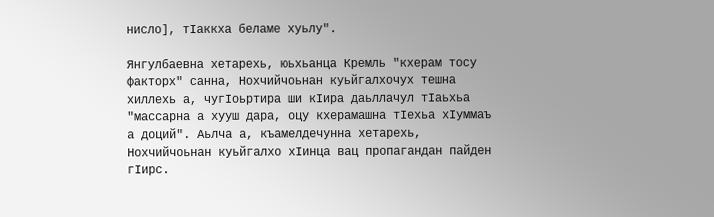нисло], тIаккха беламе хуьлу".

Янгулбаевна хетарехь, юьхьанца Кремль "кхерам тосу факторх" санна, Нохчийчоьнан куьйгалхочух тешна хиллехь а, чугIоьртира ши кIира даьллачул тIаьхьа "массарна а хууш дара, оцу кхерамашна тIехьа хIуммаъ а доций". Аьлча а, къамелдечунна хетарехь, Нохчийчоьнан куьйгалхо хIинца вац пропагандан пайден гIирс.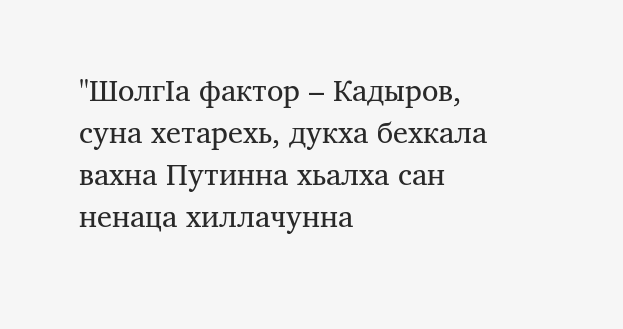"ШолгIа фактор – Кадыров, суна хетарехь, дукха бехкала вахна Путинна хьалха сан ненаца хиллачунна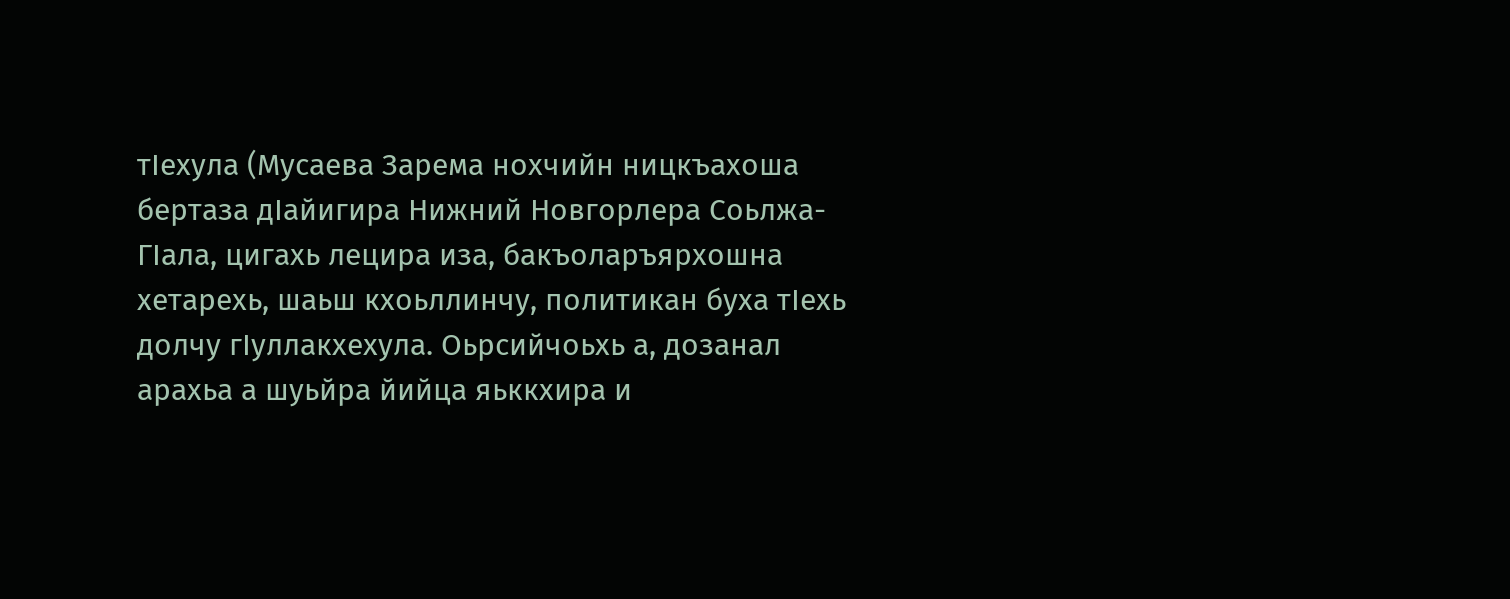тIехула (Мусаева Зарема нохчийн ницкъахоша бертаза дIайигира Нижний Новгорлера Соьлжа-ГIала, цигахь лецира иза, бакъоларъярхошна хетарехь, шаьш кхоьллинчу, политикан буха тIехь долчу гIуллакхехула. Оьрсийчоьхь а, дозанал арахьа а шуьйра йийца яьккхира и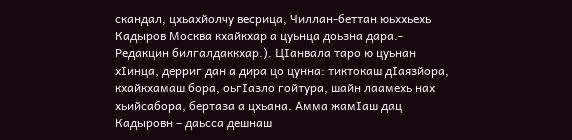скандал, цхьахйолчу весрица, Чиллан-беттан юьххьехь Кадыров Москва кхайкхар а цуьнца доьзна дара.- Редакцин билгалдаккхар.). ЦIанвала таро ю цуьнан хIинца, дерриг дан а дира цо цунна: тиктокаш дIаязйора, кхайкхамаш бора, оьгIазло гойтура, шайн лаамехь нах хьийсабора, бертаза а цхьана. Амма жамIаш дац Кадыровн – даьсса дешнаш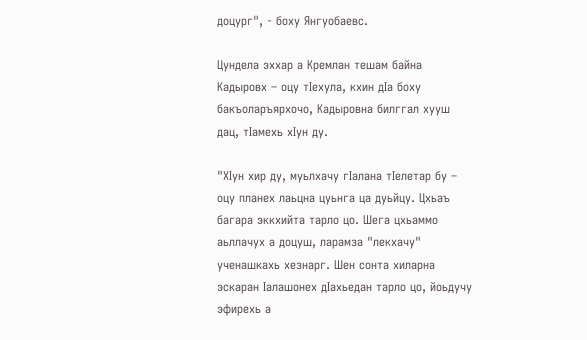доцург", - боху Янгуобаевс.

Цундела эххар а Кремлан тешам байна Кадыровх – оцу тIехула, кхин дIа боху бакъоларъярхочо, Кадыровна билггал хууш дац, тIамехь хIун ду.

"ХIун хир ду, муьлхачу гIалана тIелетар бу – оцу планех лаьцна цуьнга ца дуьйцу. Цхьаъ багара эккхийта тарло цо. Шега цхьаммо аьллачух а доцуш, ларамза "лекхачу" ученашкахь хезнарг. Шен сонта хиларна эскаран Iалашонех дIахьедан тарло цо, йоьдучу эфирехь а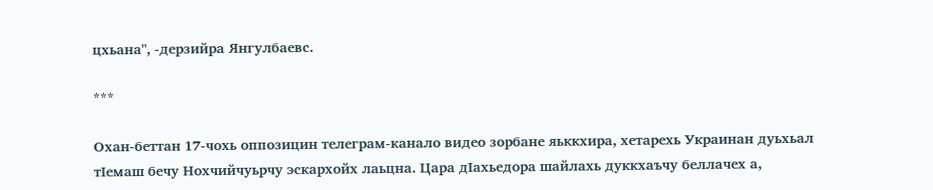цхьана", -дерзийра Янгулбаевс.

***

Охан-беттан 17-чохь оппозицин телеграм-канало видео зорбане яьккхира, хетарехь Украинан дуьхьал тIемаш бечу Нохчийчуьрчу эскархойх лаьцна. Цара дIахьедора шайлахь дуккхаъчу беллачех а,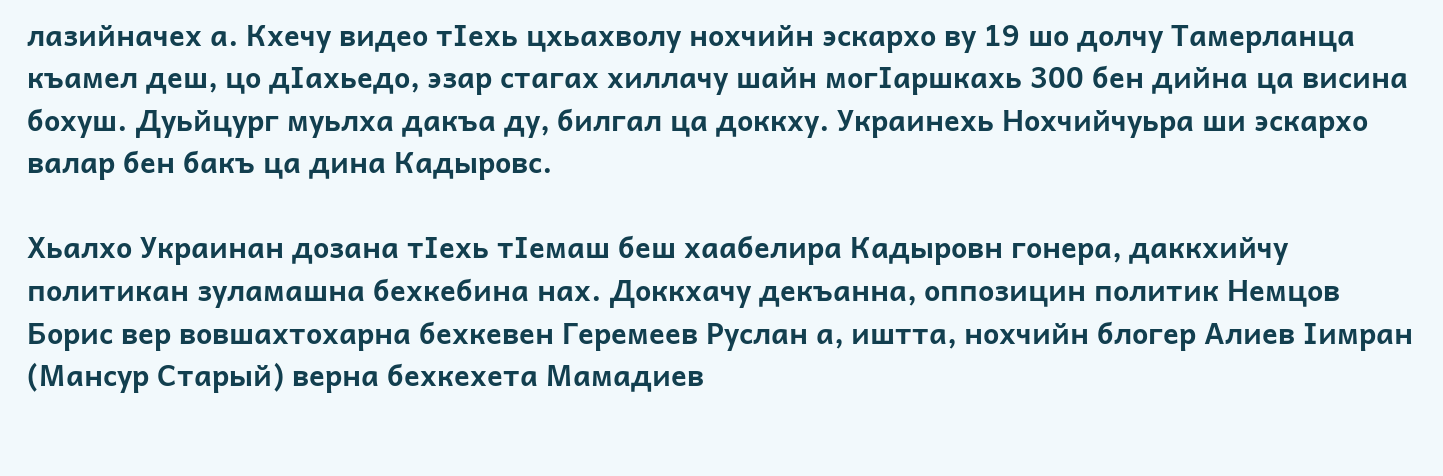лазийначех а. Кхечу видео тIехь цхьахволу нохчийн эскархо ву 19 шо долчу Тамерланца къамел деш, цо дIахьедо, эзар стагах хиллачу шайн могIаршкахь 300 бен дийна ца висина бохуш. Дуьйцург муьлха дакъа ду, билгал ца доккху. Украинехь Нохчийчуьра ши эскархо валар бен бакъ ца дина Кадыровс.

Хьалхо Украинан дозана тIехь тIемаш беш хаабелира Кадыровн гонера, даккхийчу политикан зуламашна бехкебина нах. Доккхачу декъанна, оппозицин политик Немцов Борис вер вовшахтохарна бехкевен Геремеев Руслан а, иштта, нохчийн блогер Алиев Iимран (Мансур Старый) верна бехкехета Мамадиев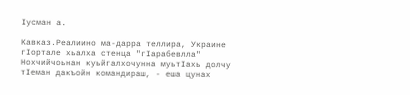Iусман а.

Кавказ.Реалиино ма-дарра теллира, Украине гIортале хьалха стенца "гIарабевлла" Нохчийчоьнан куьйгалхочунна муьтIахь долчу тIеман дакъойн командираш, - еша цунах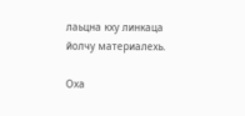лаьцна кху линкаца йолчу материалехь.

Оха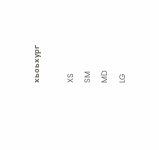хьоьхург

XS
SM
MD
LG